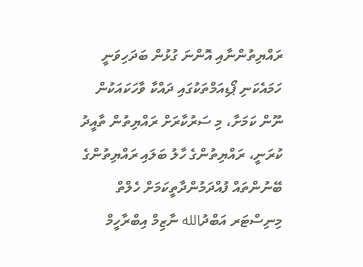ރައްޔިތުންނާއި އޮންނަ ގުޅުން ބަދަހިވަނީ ހަމައެކަނި ޕޯޑިއަމްތަކުގައި ދައްކާ ވާހަކައަކުން ނޫން ކަމަށާ، މި ސަރުކާރަށް ރައްޔިތުން ތާއީދު ކުރަނީ، ރައްޔިތުންގެ ހާލު ބަލައި ރައްޔިތުންގެ ބޭނުންތައް ފުއްދަމުންދާތީކަމަށް ހެލްތް މިނިސްޓަރ އަބްދުالله ނާޒިމް އިބްރާހީމް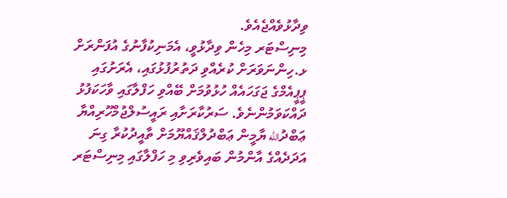ވިދާޅުވެއްޖެއެވެ.
މިނިސްޓަރ މިހެން ވިދާޅުވީ، އެމަނިކުފާނުގެ އުފަންރަށް ޅ.ހިންނަވަރަށް ކުރެއްވި ދަތުރުފުޅުގައި، އެރަށުގައި ޕީޕީއެމްގެ ޖަގަހައެއް ހުޅުވުމަށް ބޭއްވި ހަފްލާގައި ވާހަކަފުޅު ދައްކަވަމުންނެވެ. ސަރުކާރަށާއި ރައީސުލްޖުމްހޫރިއްޔާ ޢަބްދުالله ޔާމީން ޢަބްދުލްޤައްޔޫމަށް ތާއީދުކުރާ ގިނަ އަދަދެއްގެ އާންމުން ބައިވެރިވި މި ހަފްލާގައި މިނިސްޓަރ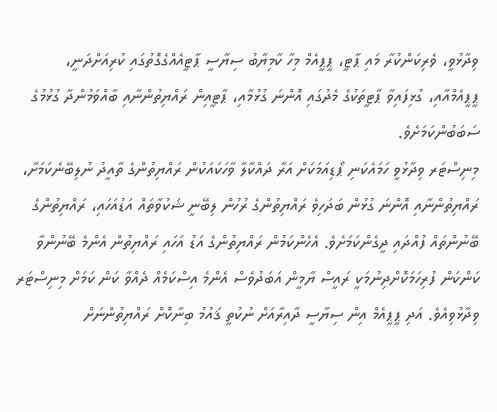ވިދާޅުވީ، ވެރިކަންކުރާ މައި ޕާޓީ، ޕީޕީއެމް މިހާ ކާމިޔާބު ސިޔާސީ ޕާޓީއެއްގެގޮތުގައި ކުރިއަށްދަނީ، ޕީޕީއެމްއާއި، ގުޅިފައިވާ ޕާޓީތަކުގެ މެދުގައި އޮންނަ ގުޅުމާއި، ޕާޓީއިން ރައްޔިތުންނާއި ބާއްވަމުންދާ ގުޅުމުގެ ސަބަބުންކަމަށެވެ.
މިނިސްޓަރ ވިދާޅުވީ ހަމައެކަނި ޕޯޑިއަމަކަށް އަރާ ދައްކާލާ ވާހަކައަކުން ރައްޔިތުންގެ ތާއީދު ނުލިބޭނެކަމަށާ، ރައްޔިތުންނާއި އޮންނަ ގުޅުން ބަދަހިވެ ރައްޔިތުންގެ ރުހުން ލިބޭނީ ޝަކުވާތައް އަޑުއަހައި، ރައްޔިތުންގެ ބޭނުންތައް ފުއްދައި ދީގެންކަމަށެވެ. އެހެންކަމުން ރައްޔިތުންގެ އަޑު އަހައި ރައްޔިތުން އެންމެ ބޭނުންވާ ކަންކަން ފުރިހަމަކޮށްދިނުމަކީ ރައީސް ޔާމީން އަބަދުވެސް އެންމެ އިސްކަމެއް ދެއްވާ ކަން ކަމަށް މިނިސްޓަރ ވިދާޅުވިއެވެ. އަދި ޕީޕީއެމް އިން ސިޔާސީ ދާއިރާއަށް ނުކުތީ ޤައުމު ބިނާކޮށް ރައްޔިތުންނަށް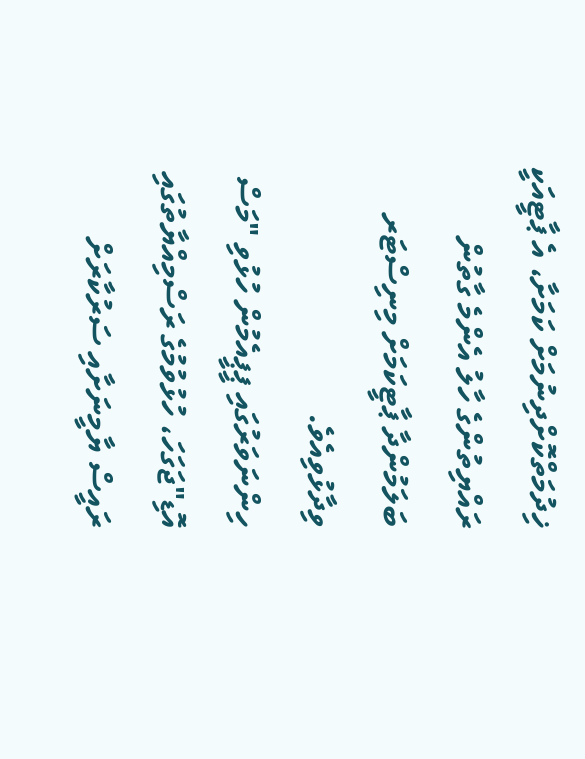ޚިދުމަތްކޮށްދިނުމަށް ކަމަށާ، އެ ޕާޓީއަކީ ރައްޔިތުންގެ ހާލު އެންމެ ގާތުން ބަލަމުންދާ ޕާޓީކަމަށް މިނިސްޓަރ ވިދާޅުވިއެވެ.
ހިންނަވަރުގައި ޕީޕީއެމުން ހުޅުވި "މަސް އޮޑި"ޖަގަހަ، ހުޅުވުމުގެ ރަސްމިއްޔާތުގައި ރައީސް ޔާމީނަށާއި ސަރުކާރަށް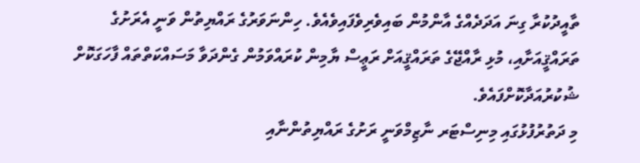ތާއީދުކުރާ ގިނަ އަދަދެއްގެ އާންމުން ބައިވެރިވެފައިވެއެވެ. ހިންނަވަރުގެ ރައްޔިތުން ވަނީ އެރަށުގެ ތަރައްޤީއަށާއި، މުޅި ރާއްޖޭގެ ތަރައްޤީއަށް ރަޢީސް ޔާމިން ކުރައްވަމުން ގެންދަވާ މަސައްކަތްތައް ފާހަގަކޮށް ޝުކުރުއަދާކޮށްފައެވެ.
މި ދަތުރުފުޅުގައި މިނިސްޓަރ ނާޒިމްވަނީ ރަށުގެ ރައްޔިތުންނާއި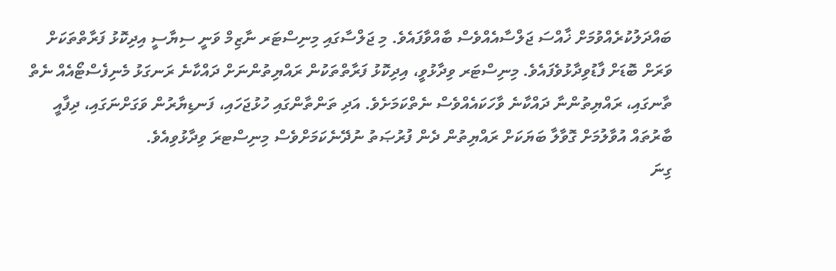ބައްދަލުކުރެއްވުމަށް ޚާއްސަ ޖަލްސާއެއްވެސް ބާއްވާފައެވެ. މި ޖަލްސާގައި މިނިސްޓަރ ނާޒިމް ވަނީ ސިޔާސީ އިދިކޮޅު ފަރާތްތަކަށް ވަރަށް ބޮޑަށް ފާޑުވިދާޅުވެފައެވެ. މިނިސްޓަރ ވިދާޅުވީ، އިދިކޮޅު ފަރާތްތަކުން ރައްޔިތުންނަށް ދައްކާނެ ރަނގަޅު މެނިފެސްޓޯއެއް ނެތް ތާނގައި، ރައްޔިތުންނާ ދައްކާނެ ވާހަކައެއްވެސް ނެތްކަމަށެވެ. އަދި ތަންތާންގައި ހުޅުޖަހައި، ފަނޑިޔާރުން ވަގަށްނަގައި، ދިފާއީ ބާރުތައް އުވާލުމަށް ގޮވާލާ ބަޔަކަށް ރައްޔިތުން ދެން ފުރުޞަތު ނުދޭނެކަމަށްވެސް މިނިސްޓރަ ވިދާޅުވިއެވެ.
ގިނަ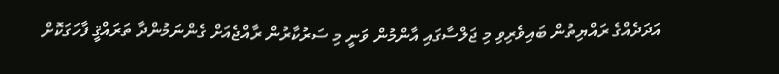އަދަދެއްގެ ރައްޔިތުން ބައިވެރިވި މި ޖަލްސާގައި އާންމުން ވަނީ މި ސަރުކާރުން ރާއްޖެއަށް ގެންނަމުންދާ ތަރައްޤީ ފާހަގަކޮށް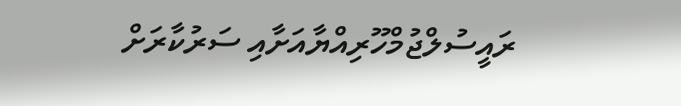ރައީސުލްޖުމްހޫރިއްޔާއަށާއި ސަރުކާރަށް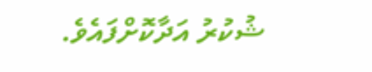ޝުކުރު އަދާކޮށްފައެވެ.